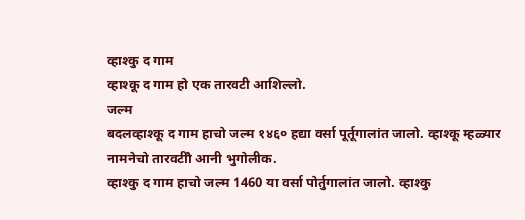व्हाश्कु द गाम
व्हाश्कू द गाम हो एक तारवटी आशिल्लो.
जल्म
बदलव्हाश्कू द गाम हाचो जल्म १४६० हद्या वर्सा पूर्तूगालांत जालो. व्हाश्कू म्हळ्यार नामनेचो तारवटीौ आनी भुगोलीक.
व्हाश्कु द गाम हाचो जल्म 1460 या वर्सा पोर्तुगालांत जालो. व्हाश्कु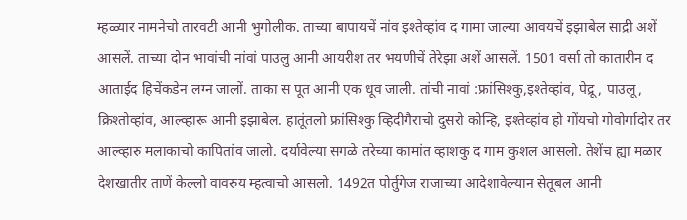म्हळ्यार नामनेचो तारवटी आनी भुगोलीक. ताच्या बापायचें नांव इश्तेव्हांव द गामा जाल्या आवयचें इझाबेल साद्री अशें आसलें. ताच्या दोन भावांची नांवां पाउलु आनी आयरीश तर भयणीचें तेरेझा अशें आसलें. 1501 वर्सा तो कातारीन द आताईद हिचेंकडेन लग्न जालों. ताका स पूत आनी एक धूव जाली. तांची नावां :फ्रांसिश्कु,इश्तेव्हांव, पेद्रू, पाउलू, क्रिश्तोव्हांव, आल्व्हारू आनी इझाबेल. हातूंतलो फ्रांसिश्कु व्हिदीगैराचो दुसरो कोन्हि, इश्तेव्हांव हो गोंयचो गोवोर्गादोर तर आल्व्हारु मलाकाचो कापितांव जालो. दर्यावेल्या सगळे तरेच्या कामांत व्हाशकु द गाम कुशल आसलो. तेशेंच ह्या मळार देशखातीर ताणें केल्लो वावरुय म्हत्वाचो आसलो. 1492त पोर्तुगेज राजाच्या आदेशावेल्यान सेतूबल आनी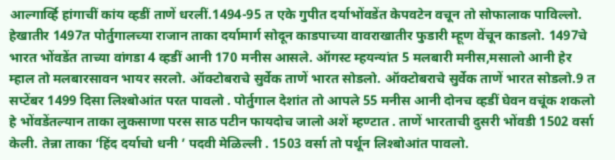आल्गार्व्हि हांगाचीं कांय व्हडीं ताणें धरलीं.1494-95 त एके गुपीत दर्याभोंवडेंत केपवटेन वचून तो सोफालाक पाविल्लो. हेखातीर 1497त पोर्तुगालच्या राजान ताका दर्यामार्ग सोदून काडपाच्या वावराखातीर फुडारी म्हूण वेंचून काडलो. 1497चे भारत भोंवडेंत ताच्या वांगडा 4 व्हडीं आनी 170 मनीस आसले. ऑगस्ट म्हयन्यांत 5 मलबारी मनीस,मसालो आनी हेर म्हाल तो मलबारसावन भायर सरलो. ऑक्टोबराचे सुर्वेक ताणें भारत सोडलो. ऑक्टोबराचे सुर्वेक ताणें भारत सोडलो.9 त सप्टेंबर 1499 दिसा लिश्बोआंत परत पावलो . पोर्तुगाल देशांत तो आपले 55 मनीस आनी दोनच व्हडीं घेवन वचूंक शकलो हे भोंवडेंतल्यान ताका लुकसाणा परस साठ पटीन फायदोच जालो अशें म्हण्टात . ताणें भारताची दुसरी भोंवडी 1502 वर्सा केली. तेन्ना ताका ‘हिंद दर्याचो धनी ’ पदवी मेळिल्ली . 1503 वर्सा तो पर्थून लिश्बोआंत पावलो.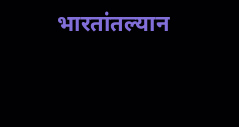भारतांतल्यान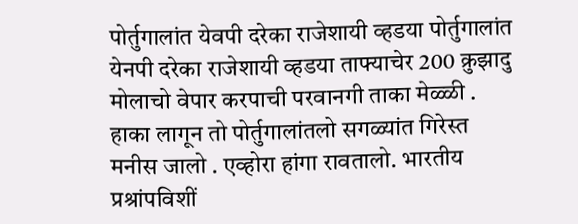पोर्तुगालांत येवपी दरेका राजेशायी व्हडया पोर्तुगालांत येनपी दरेका राजेशायी व्हडया ताफ्याचेर 200 क्रुझादु मोलाचो वेपार करपाची परवानगी ताका मेळ्ळी . हाका लागून तो पोर्तुगालांतलो सगळ्यांत गिरेस्त मनीस जालो . एव्होरा हांगा रावतालो. भारतीय प्रश्रांपविशीं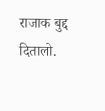राजाक बुद्द दितालो.